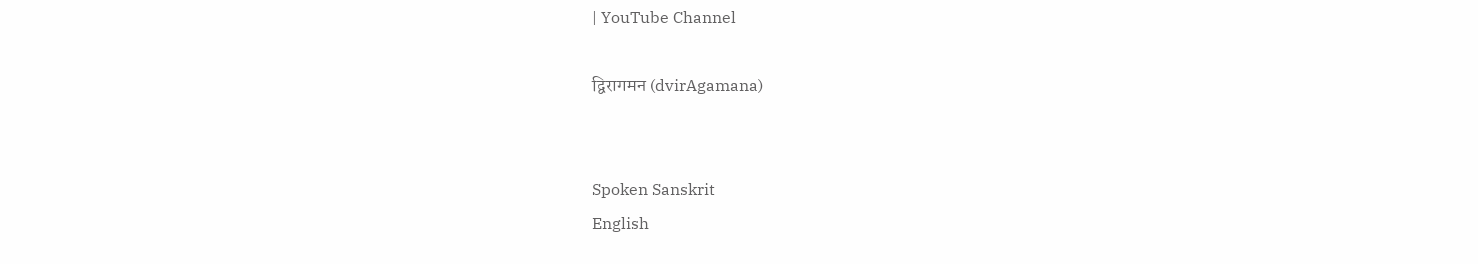| YouTube Channel

द्विरागमन (dvirAgamana)


Spoken Sanskrit
English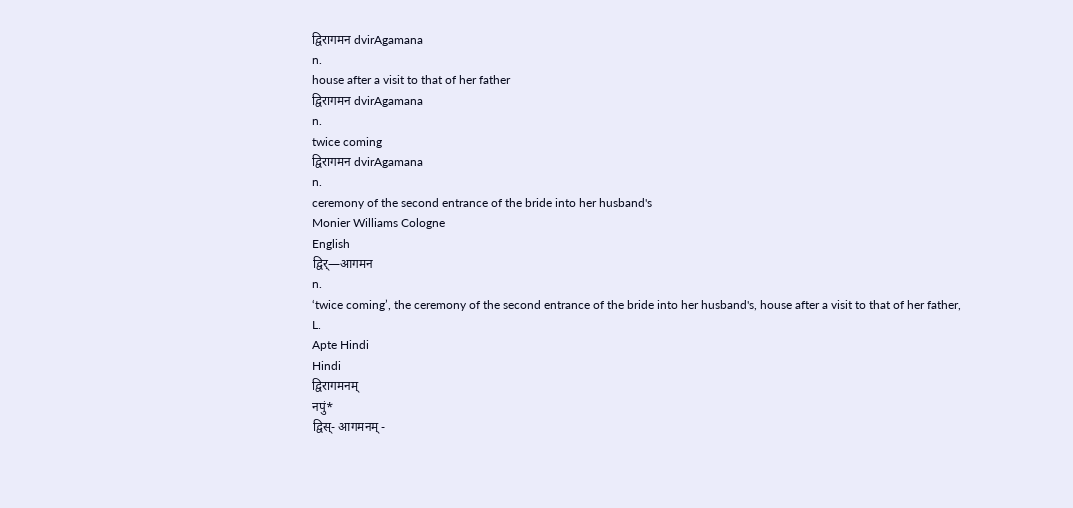द्विरागमन dvirAgamana
n.
house after a visit to that of her father
द्विरागमन dvirAgamana
n.
twice coming
द्विरागमन dvirAgamana
n.
ceremony of the second entrance of the bride into her husband's
Monier Williams Cologne
English
द्विर्—आगमन
n.
‘twice coming’, the ceremony of the second entrance of the bride into her husband's, house after a visit to that of her father,
L.
Apte Hindi
Hindi
द्विरागमनम्
नपुं*
द्विस्- आगमनम् -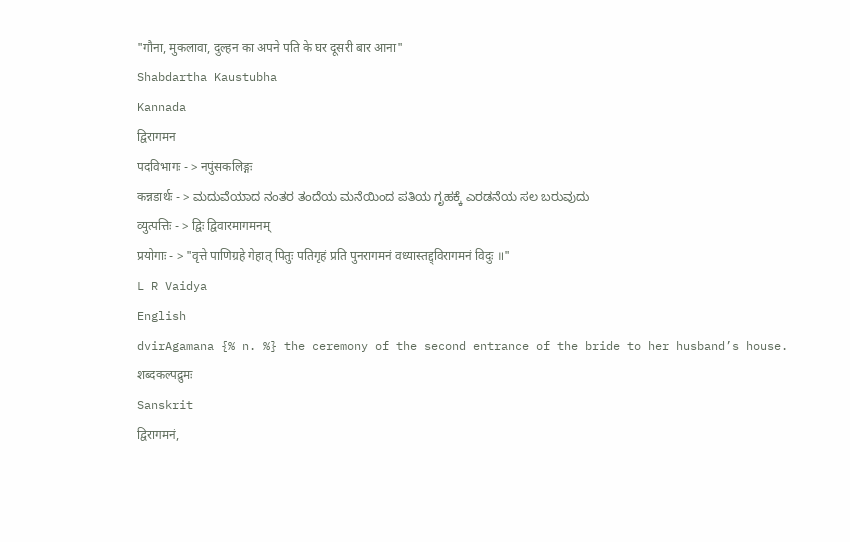"गौना, मुकलावा, दुल्हन का अपने पति के घर दूसरी बार आना"
Shabdartha Kaustubha
Kannada
द्विरागमन
पदविभागः - > नपुंसकलिङ्गः
कन्नडार्थः - > ಮದುವೆಯಾದ ನಂತರ ತಂದೆಯ ಮನೆಯಿಂದ ಪತಿಯ ಗೃಹಕ್ಕೆ ಎರಡನೆಯ ಸಲ ಬರುವುದು
व्युत्पत्तिः - > द्विः द्विवारमागमनम्
प्रयोगाः - > "वृत्ते पाणिग्रहे गेहात् पितुः पतिगृहं प्रति पुनरागमनं वध्यास्तद्द्विरागमनं विदुः ॥"
L R Vaidya
English
dvirAgamana {% n. %} the ceremony of the second entrance of the bride to her husband’s house.
शब्दकल्पद्रुमः
Sanskrit
द्विरागमनं,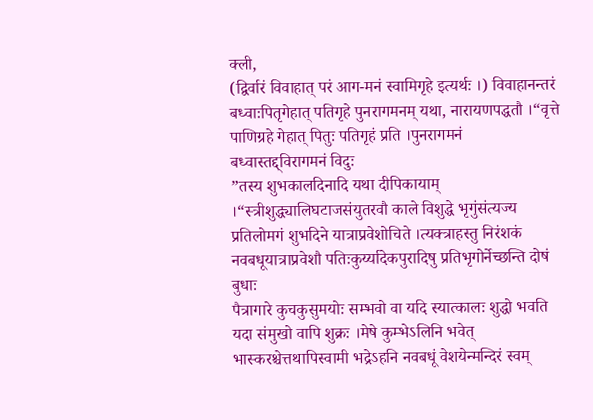क्ली,
(द्विर्वारं विवाहात् परं आग-मनं स्वामिगृहे इत्यर्थः ।) विवाहानन्तरं बध्वाःपितृगेहात् पतिगृहे पुनरागमनम् यथा, नारायणपद्धतौ ।“वृत्ते पाणिग्रहे गेहात् पितुः पतिगृहं प्रति ।पुनरागमनं बध्वास्तद्द्विरागमनं विदुः
”तस्य शुभकालदिनादि यथा दीपिकायाम् ।“स्त्रीशुद्ध्यालिघटाजसंयुतरवौ काले विशुद्धे भृगुंसंत्यज्य प्रतिलोमगं शुभदिने यात्राप्रवेशोचिते ।त्यक्त्राहस्तु निरंशकं नवबधूयात्राप्रवेशौ पतिःकुर्य्यादेकपुरादिषु प्रतिभृगोर्नेच्छन्ति दोषं बुधाः
पैत्रागारे कुचकुसुमयोः सम्भवो वा यदि स्यात्कालः शुद्धो भवति यदा संमुखो वापि शुक्रः ।मेषे कुम्भेऽलिनि भवेत् भास्करश्चेत्तथापिस्वामी भद्रेऽहनि नवबधूं वेशयेन्मन्दिरं स्वम्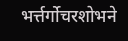भर्त्तर्गोचरशोभने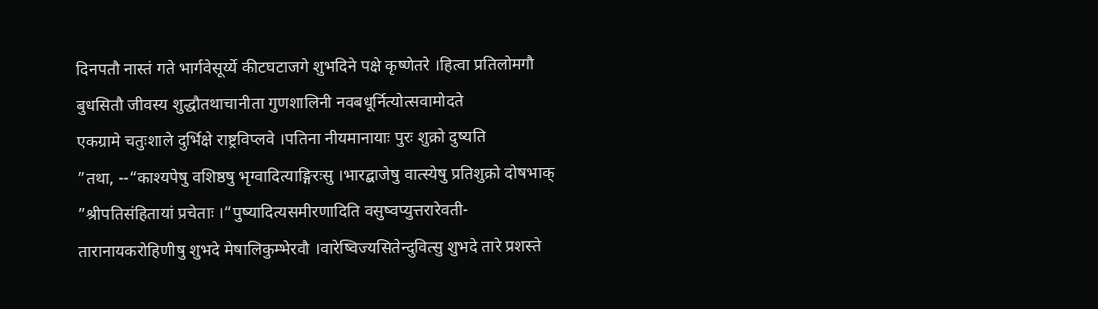दिनपतौ नास्तं गते भार्गवेसूर्य्ये कीटघटाजगे शुभदिने पक्षे कृष्णेतरे ।हित्वा प्रतिलोमगौ बुधसितौ जीवस्य शुद्धौतथाचानीता गुणशालिनी नवबधूर्नित्योत्सवामोदते
एकग्रामे चतुःशाले दुर्भिक्षे राष्ट्रविप्लवे ।पतिना नीयमानायाः पुरः शुक्रो दुष्यति
”तथा, --“काश्यपेषु वशिष्ठषु भृग्वादित्याङ्गिरःसु ।भारद्बाजेषु वात्स्येषु प्रतिशुक्रो दोषभाक्
”श्रीपतिसंहितायां प्रचेताः ।“पुष्यादित्यसमीरणादिति वसुष्वप्युत्तरारेवती-तारानायकरोहिणीषु शुभदे मेषालिकुम्भेरवौ ।वारेष्विज्यसितेन्दुवित्सु शुभदे तारे प्रशस्ते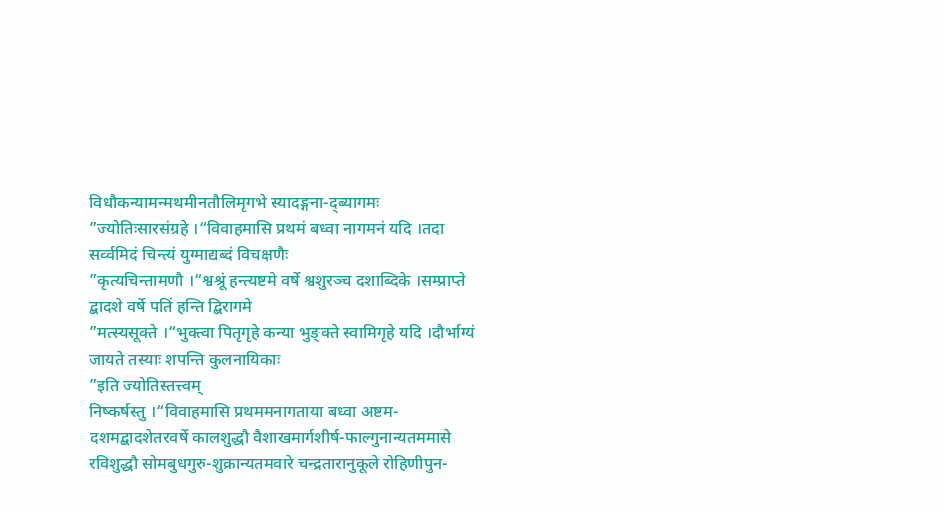विधौकन्यामन्मथमीनतौलिमृगभे स्यादङ्गना-द्ब्यागमः
”ज्योतिःसारसंग्रहे ।“विवाहमासि प्रथमं बध्वा नागमनं यदि ।तदा सर्व्वमिदं चिन्त्यं युग्माद्यब्दं विचक्षणैः
”कृत्यचिन्तामणौ ।“श्वश्रूं हन्त्यष्टमे वर्षे श्वशुरञ्च दशाब्दिके ।सम्प्राप्ते द्बादशे वर्षे पतिं हन्ति द्बिरागमे
”मत्स्यसूक्ते ।“भुक्त्वा पितृगृहे कन्या भुङ्क्ते स्वामिगृहे यदि ।दौर्भाग्यं जायते तस्याः शपन्ति कुलनायिकाः
”इति ज्योतिस्तत्त्वम्
निष्कर्षस्तु ।“विवाहमासि प्रथममनागताया बध्वा अष्टम-दशमद्बादशेतरवर्षे कालशुद्धौ वैशाखमार्गशीर्ष-फाल्गुनान्यतममासे रविशुद्धौ सोमबुधगुरु-शुक्रान्यतमवारे चन्द्रतारानुकूले रोहिणीपुन-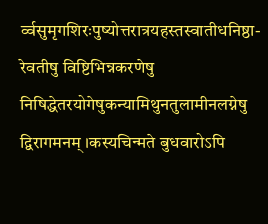र्व्वसुमृगशिरःपुष्योत्तरात्रयहस्तस्वातीधनिष्ठा-रेवतीषु विष्टिभिन्नकरणेषु निषिद्धेतरयोगेषुकन्यामिथुनतुलामीनलग्नेषु द्विरागमनम् ।कस्यचिन्मते बुधवारोऽपि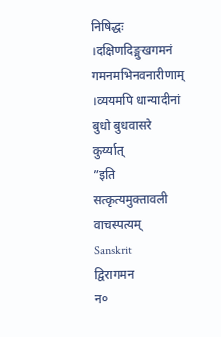निषिद्धः ।दक्षिणदिङ्मुखगमनं गमनमभिनवनारीणाम् ।व्ययमपि धान्यादीनां बुधो बुधवासरे कुर्य्यात्
”इति सत्कृत्यमुक्तावली
वाचस्पत्यम्
Sanskrit
द्विरागमन
न०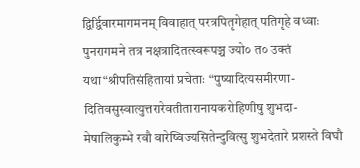द्विर्द्विवारमागमनम् विवाहात् परत्रपितृगेहात् पतिगृहे वध्वाः पुनरागमने तत्र नक्षत्रादितत्स्वरूपञ्च ज्यो० त० उक्तं यथा“श्रीपतिसंहितायां प्रचेताः “पुष्यादित्यसमीरणा-दितिवसुस्वात्युत्तरारेवतीतारानायकरोहिणीषु शुभदा-मेषालिकुम्भे रवौ वारेष्विज्यसितेन्दुवित्सु शुभदेतारे प्रशस्ते विघौ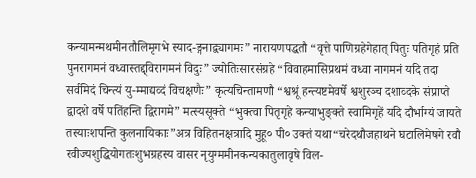कन्यामन्मथमीनतौलिमृगभे स्याद-ङ्गनाद्व्यागमः” नारायणपद्धतौ “वृत्ते पाणिग्रहेगेहात् पितुः पतिगृहं प्रति पुनरागमनं वध्वास्तद्द्विरागमनं विदुः” ज्योतिःसारसंग्रहे “विवाहमासिप्रथमं वध्वा नागमनं यदि तदा सर्वमिदं चिन्त्यं यु-म्माद्यव्दं विचक्षणैः” कृत्यचिन्तामणौ “श्वश्रूं हन्त्यष्टमेवर्षे श्वशुरञ्च दशाव्दके संप्राप्ते द्वादशे वर्षे पतिंहन्ति द्विरागमे” मत्स्यसूक्ते “भुक्त्वा पितृगृहे कन्याभुङ्क्ते स्वामिगृहें यदि दौर्भाग्यं जायते तस्याःशपन्ति कुलनायिकाः”अत्र विहितनक्षत्रादि मुहू० पी० उक्तं यथा“चरेदथौजहाथने घटालिमेषगे रवौ रवीज्यशुद्धियोगतःशुभग्रहस्य वासर नृयुग्ममीनकन्यकातुलावृषे विल-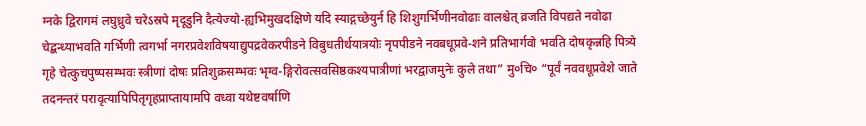ग्नके द्विरागमं लघुध्रुवे चरेऽस्रपे मृदूडुनि दैत्येज्यो-ह्यभिमुखदक्षिणे यदि स्याद्गच्छेयुर्न हि शिशुगर्भिणीनवोढाः वालश्चेत् व्रजति विपद्यते नवोढा चेद्बन्ध्याभवति गर्भिणी त्वगर्भा नगरप्रवेशविषयाद्युपद्रवेकरपीडने विबुधतीर्थयात्रयोः नृपपीडने नवबधूप्रवे-शने प्रतिभार्गवो भवति दोषकृन्नहि पित्र्ये गृहे चेत्कुचपुष्पसम्भवः स्त्रीणां दोषः प्रतिशुक्रसम्भवः भृग्व-ङ्गिरोवत्सवसिष्ठकश्यपात्रीणां भरद्वाजमुनेः कुले तथा” मु०चि० “पूर्वं नववधूप्रवेशे जाते तदनन्तरं परावृत्यापिपितृगृहप्राप्तायामपि वध्वा यथेष्टवर्षाणि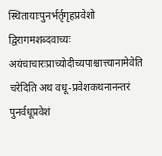स्थितायाःपुनर्भर्तृगृहप्रवेशो द्विरागमशब्दवाच्यः अयंचाचारःप्राच्योदीच्यपाश्चात्त्यानामेवेति चरेदिति अथ वधू-प्रवेशकथनानन्तरं पुनर्वधूप्रवेशं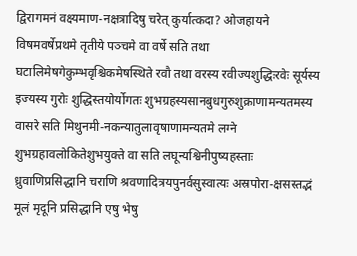द्विरागमनं वक्ष्यमाण-नक्षत्रादिषु चरेत् कुर्यात्कदा? ओजहायने विषमवर्षेप्रथमे तृतीये पञ्चमे वा वर्षे सति तथा घटालिमेषगेकुम्भवृश्चिकमेषस्थिते रवौ तथा वरस्य रवीज्यशुद्धिःरवेः सूर्यस्य इज्यस्य गुरोः शुद्धिस्तयोर्योगतः शुभग्रहस्यसानबुधगुरुशुक्राणामन्यतमस्य वासरे सति मिथुनमी-नकन्यातुलावृषाणामन्यतमे लग्ने शुभग्रहावलोकितेशुभयुक्ते वा सति लघून्यश्विनीपुष्यहस्ताः ध्रुवाणिप्रसिद्धानि चराणि श्रवणादित्रयपुनर्वसुस्वात्यः अस्रपोरा-क्षसस्तद्भं मूलं मृदूनि प्रसिद्धानि एषु भेषु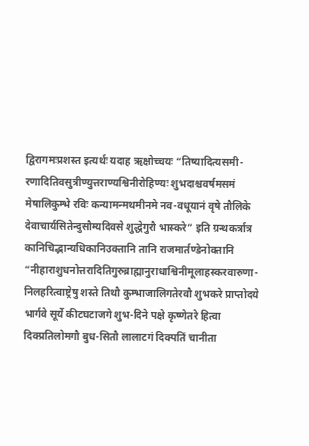द्विरागमःप्रशस्त इत्यर्थः यदाह ऋक्षोच्चयः “तिष्यादित्यसमी-रणादितिवसुत्रीण्युत्तराण्यश्विनीरोहिण्यः शुभदाश्चवर्षमसमं मेषालिकुम्भे रविः कन्यामन्मथमीनमे नव-वधूयानं वृषे तौलिके देवाचार्यसितेन्दुसौम्यदिवसे शुद्धेगुरौ भास्करे” इति ग्रन्थकर्त्रात्र कानिचिद्भान्यधिकानिउक्तानि तानि राजमार्तण्डेनोक्तानि “नीहाराशुधनोत्तरादितिगुरुब्राह्मानुराधाश्विनीमूलाहस्करवारुणा-निलहरित्वाष्ट्रेषु शस्ते तिथौ कुम्भाजालिगतेरवौ शुभकरे प्राप्तोदये भार्गवे सूर्ये कीटघटाजगे शुभ-दिने पक्षे कृष्णेतरे हित्वा दिक्प्रतिलोमगौ बुध-सितौ लालाटगं दिक्पतिं चानीता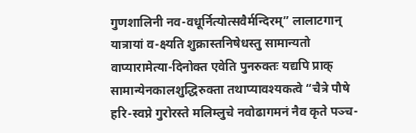गुणशालिनी नव-वधूर्नित्योत्सवैर्मन्दिरम्” लालाटगान् यात्रायां व-क्ष्यति शुक्रास्तनिषेधस्तु सामान्यतो वाप्यारामेत्या-दिनोक्त एवेति पुनरुक्तः यद्यपि प्राक् सामान्येनकालशुद्धिरुक्ता तथाप्यावश्यकत्वे “चैत्रे पौषे हरि-स्वप्ने गुरोरस्ते मलिम्लुचे नवोढागमनं नैव कृते पञ्च-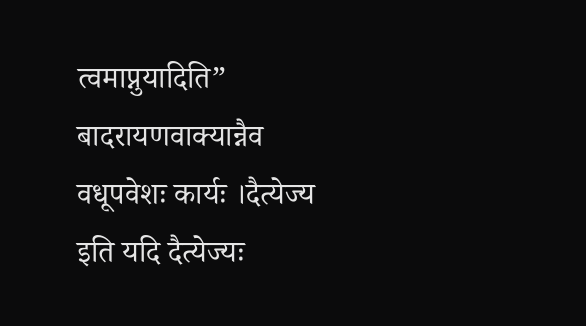त्वमाप्नुयादिति” बादरायणवाक्यान्नैव वधूपवेशः कार्यः ।दैत्येज्य इति यदि दैत्येज्यः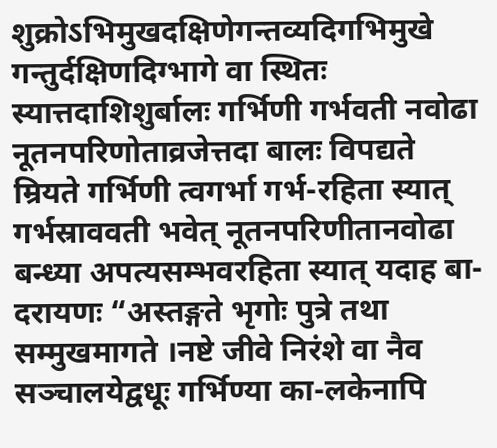शुक्रोऽभिमुखदक्षिणेगन्तव्यदिगभिमुखे गन्तुर्दक्षिणदिग्भागे वा स्थितः स्यात्तदाशिशुर्बालः गर्भिणी गर्भवती नवोढा नूतनपरिणोताव्रजेत्तदा बालः विपद्यते म्रियते गर्भिणी त्वगर्भा गर्भ-रहिता स्यात् गर्भस्राववती भवेत् नूतनपरिणीतानवोढा बन्ध्या अपत्यसम्भवरहिता स्यात् यदाह बा-दरायणः “अस्तङ्गते भृगोः पुत्रे तथा सम्मुखमागते ।नष्टे जीवे निरंशे वा नैव सञ्चालयेद्वधूः गर्भिण्या का-लकेनापि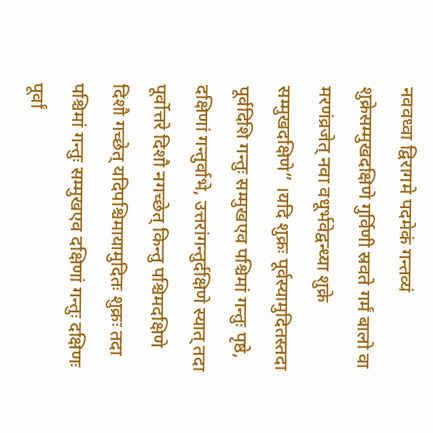नववध्वा द्विरागमे पदमेकं गन्तव्यं शुक्रेसम्मुखदक्षिणे गुर्विणी स्रवते गर्मं बालो वा मरणंव्रजेत् नवा वधूर्भवेद्वन्ध्या शुक्रे सम्मुखदक्षिणे” ।यदि शुक्रः पूर्वस्यामुदितस्तदा पूर्वदिशि गन्तुः सम्मुखएव पश्चिमां गन्तुः पृष्ठे, दक्षिणां गन्तुर्वाभे, उत्तरांगन्तुर्दक्षिणे स्यात् तदा पूर्वोत्तरे दिशौ नगच्छेत् किन्तु पश्चिमदक्षिणे दिशौ गच्छेत् यदिपश्चिमायामुदितः शुक्रः तदा पश्चिमां गन्तुः सम्मुखएव दक्षिणां गन्तुः दक्षिणः पूर्वां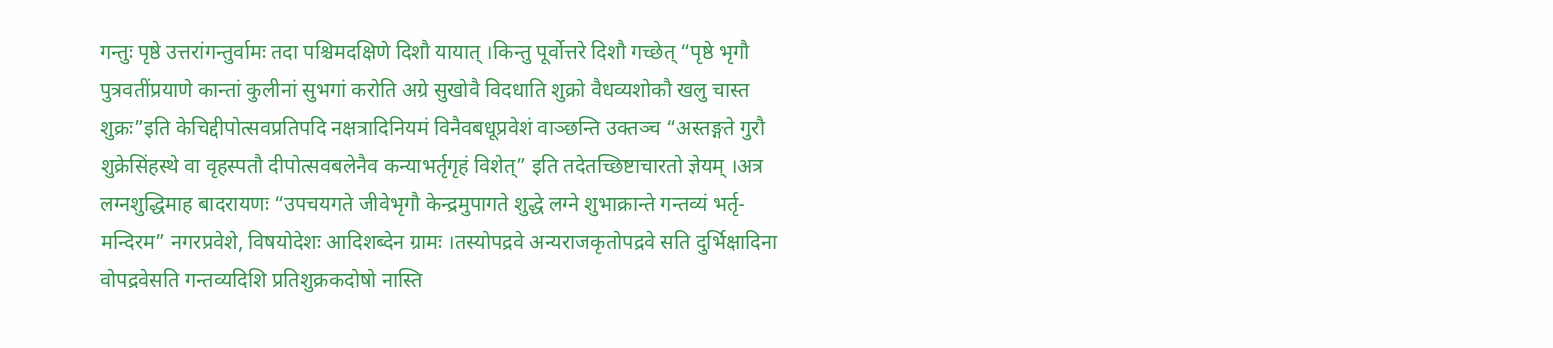गन्तुः पृष्ठे उत्तरांगन्तुर्वामः तदा पश्चिमदक्षिणे दिशौ यायात् ।किन्तु पूर्वोत्तरे दिशौ गच्छेत् “पृष्ठे भृगौ पुत्रवतींप्रयाणे कान्तां कुलीनां सुभगां करोति अग्रे सुखोवै विदधाति शुक्रो वैधव्यशोकौ खलु चास्त शुक्रः”इति केचिद्दीपोत्सवप्रतिपदि नक्षत्रादिनियमं विनैवबधूप्रवेशं वाञ्छन्ति उक्तञ्च “अस्तङ्गते गुरौ शुक्रेसिंहस्थे वा वृहस्पतौ दीपोत्सवबलेनैव कन्याभर्तृगृहं विशेत्” इति तदेतच्छिष्टाचारतो ज्ञेयम् ।अत्र लग्नशुद्धिमाह बादरायणः “उपचयगते जीवेभृगौ केन्द्रमुपागते शुद्धे लग्ने शुभाक्रान्ते गन्तव्यं भर्तृ-मन्दिरम” नगरप्रवेशे, विषयोदेशः आदिशब्देन ग्रामः ।तस्योपद्रवे अन्यराजकृतोपद्रवे सति दुर्भिक्षादिना वोपद्रवेसति गन्तव्यदिशि प्रतिशुक्रकदोषो नास्ति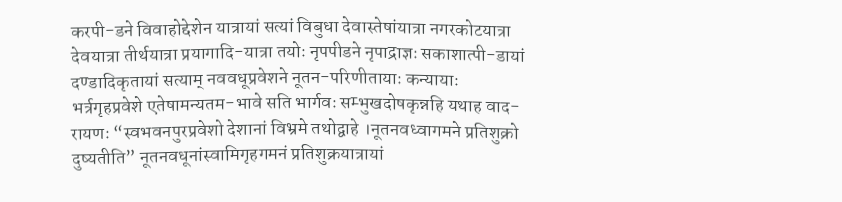करपी-डने विवाहोद्देशेन यात्रायां सत्यां विबुधा देवास्तेषांयात्रा नगरकोटयात्रा देवयात्रा तीर्थयात्रा प्रयागादि-यात्रा तयोः नृपपीडने नृपाद्राज्ञः सकाशात्पी-डायां दण्डादिकृतायां सत्याम् नववधूप्रवेशने नूतन-परिणीतायाः कन्यायाः भर्त्रगृहप्रवेशे एतेषामन्यतम-भावे सति भार्गवः सम्भुखदोषकृन्नहि यथाह वाद-रायणः “स्वभवनपुरप्रवेशो देशानां विभ्रमे तथोद्वाहे ।नूतनवध्वागमने प्रतिशुक्रो दुष्यतीति” नूतनवधूनांस्वामिगृहगमनं प्रतिशुक्रयात्रायां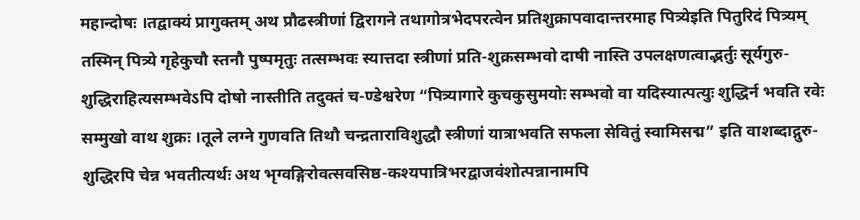महान्दोषः ।तद्वाक्यं प्रागुक्तम् अथ प्रौढस्त्रीणां द्विरागने तथागोत्रभेदपरत्वेन प्रतिशुक्रापवादान्तरमाह पित्र्येइति पितुरिदं पित्र्यम् तस्मिन् पित्र्ये गृहेकुचौ स्तनौ पुष्पमृतुः तत्सम्भवः स्यात्तदा स्त्रीणां प्रति-शुक्रसम्भवो दाषी नास्ति उपलक्षणत्वाद्भर्तुः सूर्यगुरु-शुद्धिराहित्यसम्भवेऽपि दोषो नास्तीति तदुक्तं च-ण्डेश्वरेण “पित्र्यागारे कुचकुसुमयोः सम्भवो वा यदिस्यात्पत्युः शुद्धिर्न भवति रवेः सम्मुखो वाथ शुक्रः ।तूले लग्ने गुणवति तिथौ चन्द्रताराविशुद्धौ स्त्रीणां यात्राभवति सफला सेवितुं स्वामिसद्म” इति वाशब्दाद्गुरु-शुद्धिरपि चेन्न भवतीत्यर्थः अथ भृग्वङ्गिरोवत्सवसिष्ठ-कश्यपात्रिभरद्वाजवंशोत्पन्नानामपि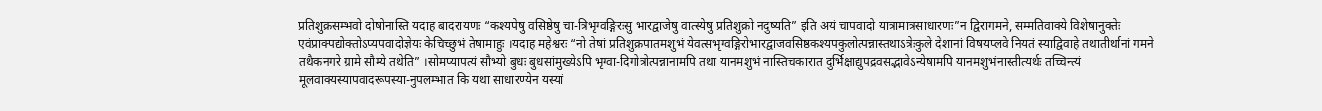प्रतिशुक्रसम्भवो दोषोनास्ति यदाह बादरायणः “कश्यपेषु वसिष्ठेषु चा-त्रिभृग्वङ्गिरःसु भारद्वाजेषु वात्स्येषु प्रतिशुक्रो नदुष्यति” इति अयं चापवादो यात्रामात्रसाधारणः”न द्विरागमने, सम्मतिवाक्ये विशेषानुक्तेः एवंप्राक्पद्योक्तोऽप्यपवादोज्ञेयः केचिच्छुभं तेषामाहुः ।यदाह महेश्वरः “नो तेषां प्रतिशुक्रपातमशुभं येवत्सभृग्वङ्गिरोभारद्वाजवसिष्ठकश्यपकुलोत्पन्नास्तथाऽत्रेःकुले देशानां विषयप्लवे नियतं स्याद्विवाहे तथातीर्थानां गमने तथैकनगरे ग्रामे सौम्ये तथेति” ।सोमप्यापत्यं सौभ्यो बुधः बुधसांमुख्येऽपि भृग्वा-दिगोत्रोत्पन्नानामपि तथा यानमशुभं नास्तिचकारात दुर्भिक्षाद्युपद्रवसद्भावेऽन्येषामपि यानमशुभंनास्तीत्यर्थः तच्चिन्त्यं मूलवाक्यस्यापवादरूपस्या-नुपलम्भात कि यथा साधारण्येन यस्यां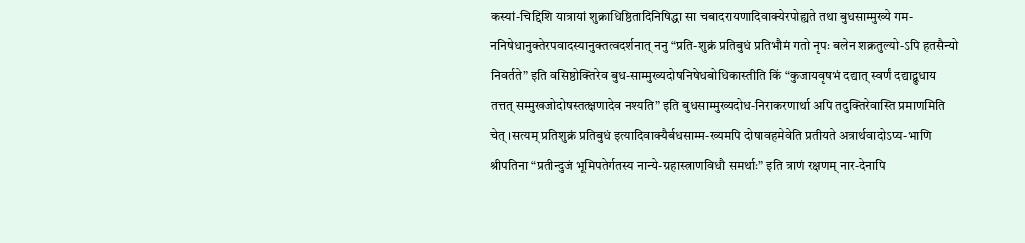कस्यां-चिद्दिशि यात्रायां शुक्राधिष्ठितादिनिषिद्धा सा चबादरायणादिवाक्येरपोह्यते तथा बुधसाम्मुख्ये गम-ननिषेधानुक्तेरपवादस्यानुक्तत्वदर्शनात् ननु “प्रति-शुक्रं प्रतिबुधं प्रतिभौमं गतो नृपः बलेन शक्रतुल्यो-ऽपि हतसैन्यो निवर्तते” इति वसिष्ठोक्तिरेव बुध-साम्मुख्यदोषनिषेधबोधिकास्तीति किं “कुजायवृषभं दद्यात् स्वर्णं दद्याद्बुधाय तत्तत् सम्मुखजोदोषस्तत्क्षणादेव नश्यति” इति बुधसाम्मुख्यदोध-निराकरणार्था अपि तदुक्तिरेवास्ति प्रमाणमिति चेत् ।सत्यम् प्रतिशुक्रं प्रतिबुधं इत्यादिवाक्यैर्बधसाम्म-ख्यमपि दोषावहमेवेति प्रतीयते अत्रार्थवादोऽप्य-भाणि श्रीपतिना “प्रतीन्दुजं भूमिपतेर्गतस्य नान्ये-ग्रहास्त्राणविधौ समर्थाः” इति त्राणं रक्षणम् नार-देनापि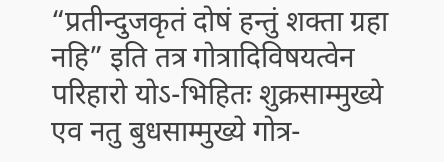“प्रतीन्दुजकृतं दोषं हन्तुं शक्ता ग्रहा नहि” इति तत्र गोत्रादिविषयत्वेन परिहारो योऽ-भिहितः शुक्रसाम्मुख्ये एव नतु बुधसाम्मुख्ये गोत्र-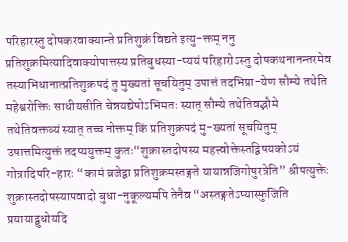परिहारस्तु दोषकरवाक्यान्ते प्रतिशुक्रं विद्यते इत्यु-क्तम् ननु प्रतिशुक्रमित्यादिवाक्योपात्तस्य प्रतिबुधस्या-प्ययं परिहारोऽस्तु दोषकथनानन्तरमेव तस्याभिधानात्प्रतिशुक्रपदं तु मुख्यतां सूचयितुम् उपात्तं तदभिप्रा-येण सौम्ये तथेति महेश्वरोक्तिः साधीयसीति चेन्नयद्येषोऽभिमतः स्यात् सौम्ये तथेतिवद्भौमे तथेतिवक्तव्यं स्यात् तच्च नोक्तम् किं प्रतिशुक्रपदं मु-ख्यतां सूचयितुम् उषात्तमित्युक्तं तदप्ययुक्तम् कुतः“शुक्रास्तदोषस्य महत्त्वोक्तेस्तद्विषयकोऽयं गोत्रादिपरि-हारः “कामं व्रजेद्वा प्रतिशुक्रमस्तङ्गते यायान्नजिगोषुरत्रेति” श्रीपत्युक्तेः शुक्रास्तदोषस्यापवादो बुधा-नुकूल्यमपि तेनैव “अस्तङ्गतेऽप्यास्फुजिति प्रयायाद्बुधोयदि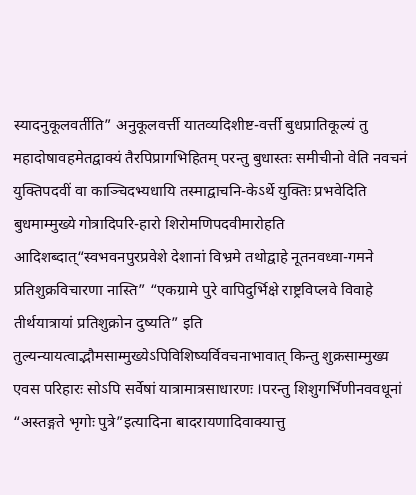स्यादनुकूलवर्तीति” अनुकूलवर्त्ती यातव्यदिशीष्ट-वर्त्ती बुधप्रातिकूल्यं तु महादोषावहमेतद्वाक्यं तैरपिप्रागभिहितम् परन्तु बुधास्तः समीचीनो वेति नवचनं युक्तिपदवीं वा काञ्चिदभ्यधायि तस्माद्वाचनि-केऽर्थे युक्तिः प्रभवेदिति बुधमाम्मुख्ये गोत्रादिपरि-हारो शिरोमणिपदवीमारोहति आदिशब्दात्“स्वभवनपुरप्रवेशे देशानां विभ्रमे तथोद्वाहे नूतनवध्वा-गमने प्रतिशुक्रविचारणा नास्ति” “एकग्रामे पुरे वापिदुर्भिक्षे राष्ट्रविप्लवे विवाहे तीर्थयात्रायां प्रतिशुक्रोन दुष्यति” इति तुल्यन्यायत्वाद्भौमसाम्मुख्येऽपिविशिष्यर्विवचनाभावात् किन्तु शुक्रसाम्मुख्य एवस परिहारः सोऽपि सर्वेषां यात्रामात्रसाधारणः ।परन्तु शिशुगर्भिणीनववधूनां “अस्तङ्गते भृगोः पुत्रे”इत्यादिना बादरायणादिवाक्यात्तु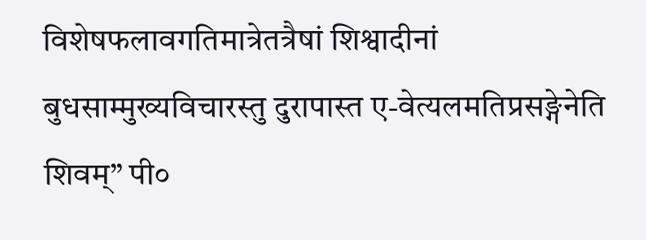विशेषफलावगतिमात्रेतत्रैषां शिश्वादीनां बुधसाम्मुख्यविचारस्तु दुरापास्त ए-वेत्यलमतिप्रसङ्गेनेति शिवम्” पी०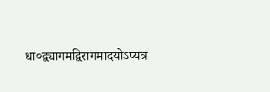धा०द्व्यागमद्विरागमादयोऽप्यत्र